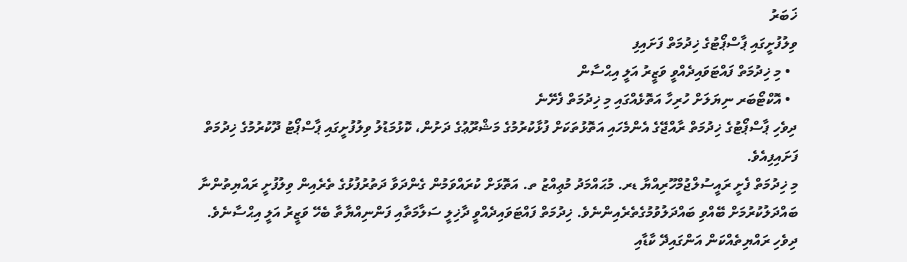ޚަބަރު
ވިލުފުށީގައި ޕާސްޕޯޓުގެ ޚިދުމަތް ފަށައިފި
  • މި ޚިދުމަތް ފައްޓަވައިދެއްވީ ވަޒީރު އަލީ އިޙްސާން
  • އޮކްޓޯބަރ ނިޔަލަށް ހުރިހާ އަތޮޅެއްގައި މި ޚިދުމަތް ފެށޭނެ
ދިވެހި ޕާސްޕޯޓުގެ ޚިދުމަތް ރާއްޖޭގެ އެންމެހައި އަތޮޅުތަކަށް ފުޅާކުރުމުގެ މަޝްރޫޢުގެ ދަށުން، ކޮޅުމަޑުލު ވިލުފުށީގައި ޕާސްޕޯޓު ދޫކުރުމުގެ ޚިދުމަތް ފަށައިފިއެވެ.
މި ޚިދުމަތް ފެށީ ރައީސުލްޖުމްހޫރިއްޔާ ޑރ. މުޙައްމަދު މުޢިއްޒު ތ. އަތޮޅަށް ކުރައްވަމުން ގެންދަވާ ދަތުރުފުޅުގެ ތެރެއިން ވިލުފުށީ ރައްޔިތުންނާ ބައްދަލުކުރުމަށް ބޭއްވި ބައްދަލުވުމުގެތެރެއިންނެވެ. ޚިދުމަތް ފައްޓަވައިދެއްވީ ދާޚިލީ ސަލާމަތާއި ފަންނިއްޔާތާ ބެހޭ ވަޒީރު އަލީ އިޙްސާނެވެ.
ދިވެހި ރައްޔިތެއްކަން އަންގައިދޭ ކާޑާއި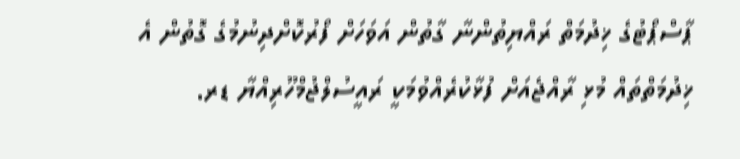ޕާސްޕޯޓުގެ ޚިދުމަތް ރައްޔިތުންނާ ގާތުން އަވަހަށް ފޯރުކޮށްދިނުމުގެ ގޮތުން އެ ޚިދުމަތްތައް މުޅި ރާއްޖެއަށް ފުޅާކުރެއްވުމަކީ ރައީސުލްޖުމްހޫރިއްޔާ ޑރ.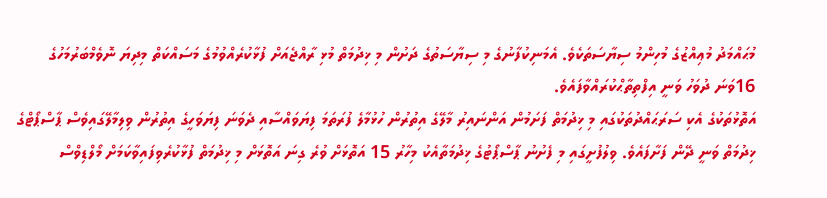މުޙައްމަދު މުޢިއްޒުގެ މުހިންމު ސިޔާސަތަކެވެ. އެމަނިކުފާނުގެ މި ސިޔާސަތުގެ ދަށުން މި ޚިދުމަތް މުޅި ރާއްޖެއަށް ފުޅާކުރެއްވުމުގެ މަސައްކަތް މިދިޔަ ނޮވެމްބަރުމަހުގެ 16ވަނަ ދުވަހު ވަނީ އިފްތިތާޙްކުރައްވާފައެވެ.
އަތޮޅުތަކުގެ އެކި ސަރަޙައްދުތަކުގައި މި ޚިދުމަތް ފަށަމުން އަންނައިރު މާލޭގެ އިތުރުން ހުޅުމާލެ ފުރަތަމަ ފިޔަވައްސާއި ދެވަނަ ފިޔަވަހީގެ އިތުރުން ވިލިމާލޭގައިވެސް ޕާސްޕޯޓްގެ ޚިދުމަތް ވަނީ ދޭން ފަށާފައެވެ. ވިލުފުށީގައި މި ފެށުނު ޕާސްޕޯޓުގެ ޚިދުމަތާއެކު މިހާރު 15 އަތޮޅަށް ވުރެ ގިނަ އަތޮޅަށް މި ޚިދުމަތް ފުޅާކުރެވިފައިވާކަމަށް މޯލްޑިވްސް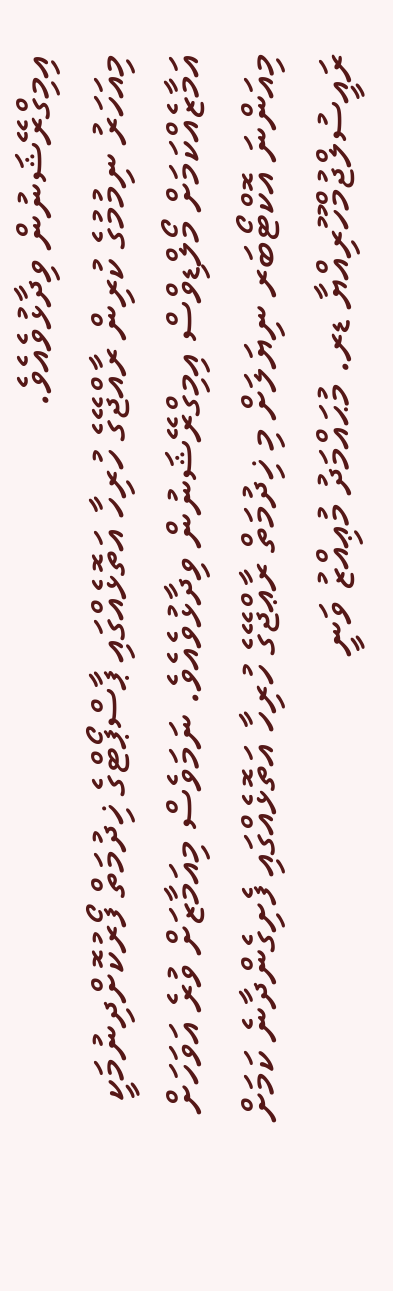އިމިގްރޭޝަނުން ވިދާޅުވެއެވެ.
މިއަހަރު ނިމުމުގެ ކުރިން ރާއްޖޭގެ ހުރިހާ އަތޮޅެއްގައި ޕާސްޕޯޓްގެ ޚިދުމަތް ފޯރުކޮށްދިނުމަކީ އަމާޒެއްކަމަށް މޯލްޑިވްސް އިމިގްރޭޝަނުން ވިދާޅުވެއެވެ. ނަމަވެސް މިއަމާޒަށް ވުރެ އަވަހަށް މިއަންނަ އޮކްޓޯބަރ ނިޔަލަށް މި ޚިދުމަތް ރާޢްޖޭގެ ހުރިހާ އަތޮޅެއްގައި ފެށިގެންދާނެ ކަމަށް ރައީސުލްޖުމްހޫރިއްޔާ ޑރ. މުޙައްމަދު މުޢިއްޒު ވަނީ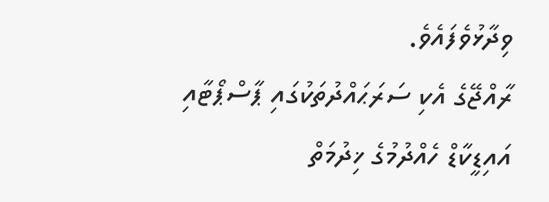ވިދާޅުވެފައެވެ.
ރާއްޖޭގެ އެކި ސަރަޙައްދުތަކުގައި ޕާސްޕޯޓާއި އައިޑީކާޑް ހެއްދުމުގެ ޚިދުމަތް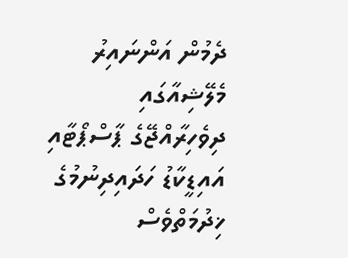ދެމުން އަންނައިރު މެލޭޝިއާގައި ދިވެހިރާއްޖޭގެ ޕާސްޕޯޓާއި އައިޑީކާޑު ހަދައިދިނުމުގެ ޚިދުމަތްވެސް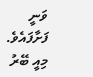ވަނީ ފަށާފައެވެ. މިއީ ބޭރު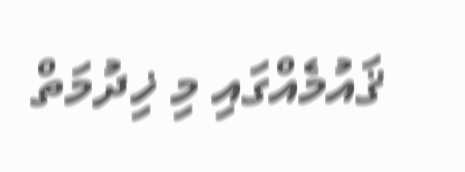ޤައުމެއްގައި މި ޚިދުމަތް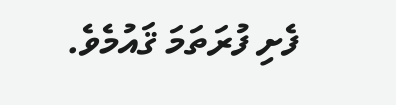ފެށި ފުރަތަމަ ޤައުމެވެ.